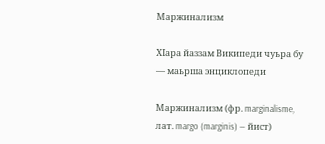Маржинализм

ХӀара йаззам Википеди чуьра бу — маьрша энциклопеди

Маржинализм (фр. marginalisme, лат. margo (marginis) — йист)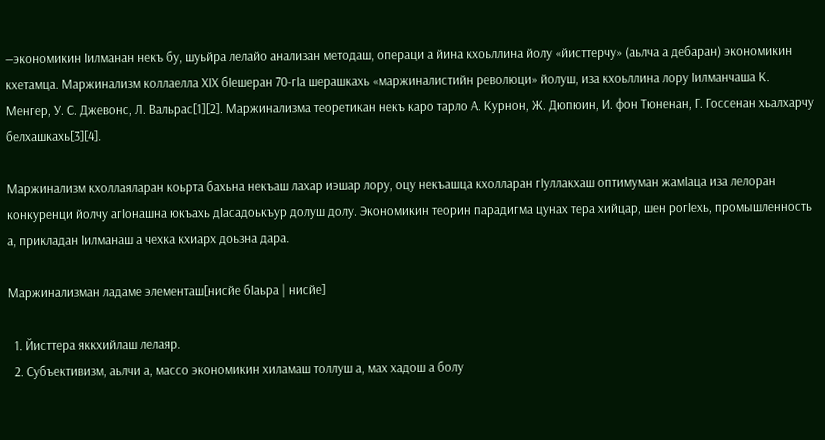—экономикин Ӏилманан некъ бу, шуьйра лелайо анализан методаш, операци а йина кхоьллина йолу «йисттерчу» (аьлча а дебаран) экономикин кхетамца. Маржинализм коллаелла XIX бӀешеран 70-гӀа шерашкахь «маржиналистийн революци» йолуш, иза кхоьллина лору Ӏилманчаша К. Менгер, У. С. Джевонс, Л. Вальрас[1][2]. Маржинализма теоретикан некъ каро тарло А. Курнон, Ж. Дюпюин, И. фон Тюненан, Г. Госсенан хьалхарчу белхашкахь[3][4].

Маржинализм кхоллаяларан коьрта бахьна некъаш лахар иэшар лору, оцу некъашца кхолларан гӀуллакхаш оптимуман жамӀаца иза лелоран конкуренци йолчу агӀонашна юкъахь дӀасадоькъур долуш долу. Экономикин теорин парадигма цунах тера хийцар, шен рогӀехь, промышленность а, прикладан Ӏилманаш а чехка кхиарх доьзна дара.

Маржинализман ладаме элементаш[нисйе бӀаьра | нисйе]

  1. Йисттера яккхийлаш лелаяр.
  2. Субъективизм, аьлчи а, массо экономикин хиламаш толлуш а, мах хадош а болу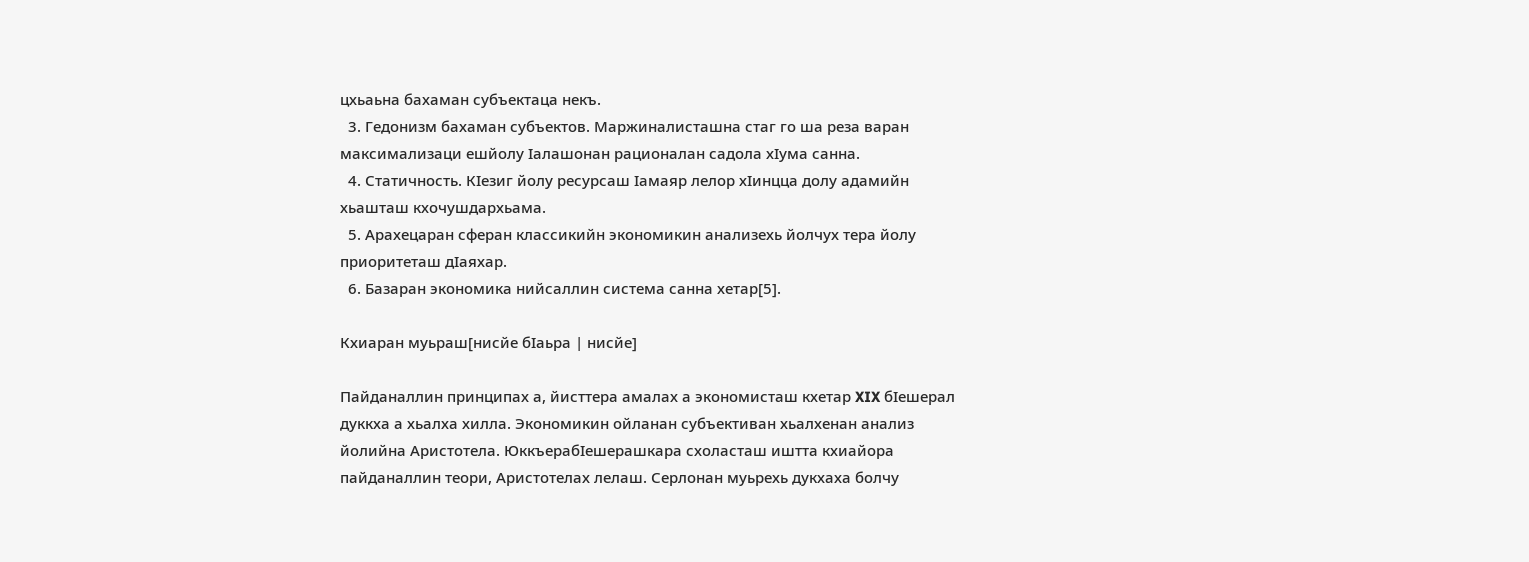цхьаьна бахаман субъектаца некъ.
  3. Гедонизм бахаман субъектов. Маржиналисташна стаг го ша реза варан максимализаци ешйолу Ӏалашонан рационалан садола хӀума санна.
  4. Статичность. КӀезиг йолу ресурсаш Ӏамаяр лелор хӀинцца долу адамийн хьашташ кхочушдархьама.
  5. Арахецаран сферан классикийн экономикин анализехь йолчух тера йолу приоритеташ дӀаяхар.
  6. Базаран экономика нийсаллин система санна хетар[5].

Кхиаран муьраш[нисйе бӀаьра | нисйе]

Пайданаллин принципах а, йисттера амалах а экономисташ кхетар XIX бӀешерал дуккха а хьалха хилла. Экономикин ойланан субъективан хьалхенан анализ йолийна Аристотела. ЮккъерабӀешерашкара схоласташ иштта кхиайора пайданаллин теори, Аристотелах лелаш. Серлонан муьрехь дукхаха болчу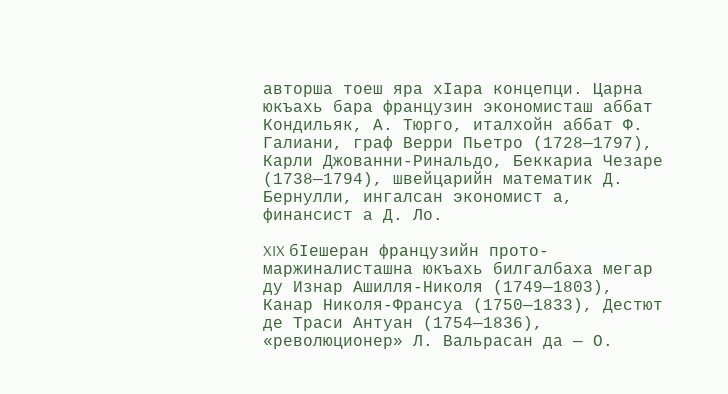авторша тоеш яра хӀара концепци. Царна юкъахь бара французин экономисташ аббат Кондильяк, А. Тюрго, италхойн аббат Ф. Галиани, граф Верри Пьетро (1728—1797), Карли Джованни-Ринальдо, Беккариа Чезаре (1738—1794), швейцарийн математик Д. Бернулли, ингалсан экономист а, финансист а Д. Ло.

XIX бIешеран французийн прото-маржиналисташна юкъахь билгалбаха мегар ду Изнар Ашилля-Николя (1749—1803), Канар Николя-Франсуа (1750—1833), Дестют де Траси Антуан (1754—1836), «революционер» Л. Вальрасан да — О.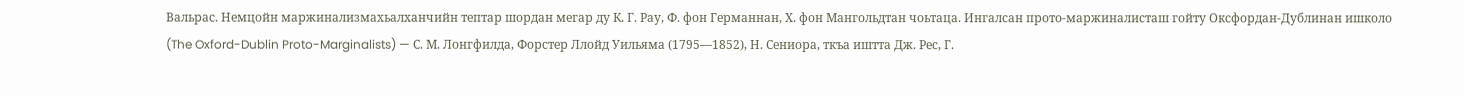Вальрас. Немцойн маржинализмахьалханчийн тептар шордан мегар ду К. Г. Рау, Ф. фон Германнан, Х. фон Мангольдтан чоьтаца. Ингалсан прото-маржиналисташ гойту Оксфордан-Дублинан ишколо (The Oxford-Dublin Proto-Marginalists) — С. М. Лонгфилда, Форстер Ллойд Уильяма (1795—1852), Н. Сениора, ткъа иштта Дж. Рес, Г.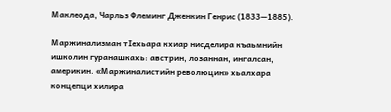Маклеода, Чарльз Флеминг Дженкин Генрис (1833—1885).

Маржинализман тӀехьара кхиар нисделира къаьмнийн ишколин гуранашкахь: австрин, лозаннан, ингалсан, америкин. «Маржиналистийн революцин» хьалхара концепци хилира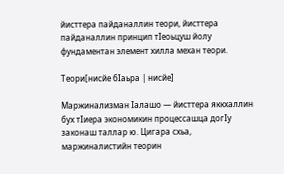йисттера пайданаллин теори, йисттера пайданаллин принцип тӀеоьцуш йолу фундаментан элемент хилла механ теори.

Теори[нисйе бӀаьра | нисйе]

Маржинализман Ӏалашо — йисттера яккхаллин бух тӀиера экономикин процессашца догӀу законаш таллар ю. Цигара схьа, маржиналистийн теорин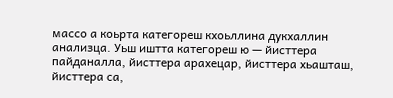массо а коьрта категореш кхоьллина дукхаллин анализца. Уьш иштта категореш ю — йисттера пайданалла, йисттера арахецар, йисттера хьашташ, йисттера са,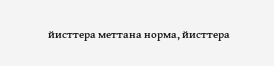йисттера меттана норма, йисттера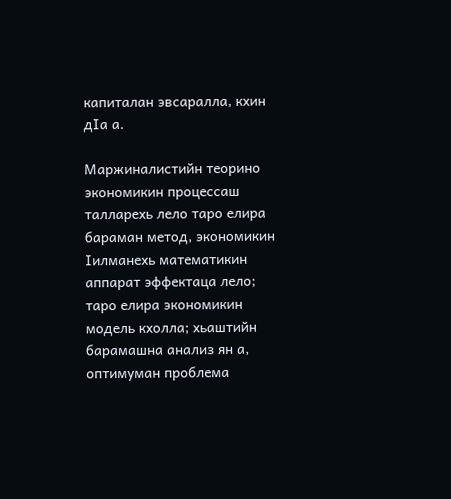капиталан эвсаралла, кхин дӀа а.

Маржиналистийн теорино экономикин процессаш талларехь лело таро елира бараман метод, экономикин Ӏилманехь математикин аппарат эффектаца лело; таро елира экономикин модель кхолла; хьаштийн барамашна анализ ян а, оптимуман проблема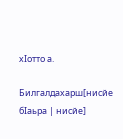хӀотто а.

Билгалдахарш[нисйе бӀаьра | нисйе]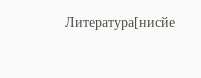Литература[нисйе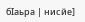бӀаьра | нисйе]